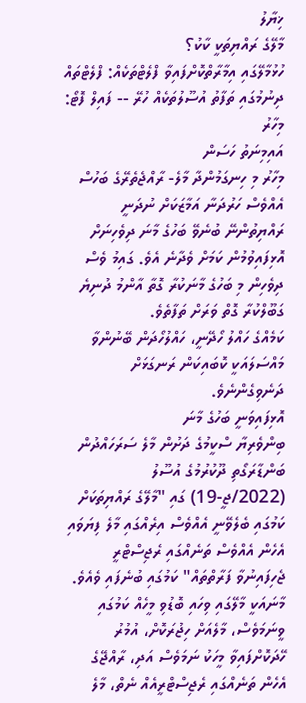ޚިޔާލު
މާލޭގެ ރައްޔިތަކީ ކާކު؟
ހުޅުމާލޭގައި އިމާރާތްކޮށްފައިވާ ފްލެޓްތަކެއް: ފްލެޓްތައް ދިނުމުގައި ތަފާތު އުސޫލުތަކެއް ހުރޭ -- ފައިލް ފޮޓޯ: މިހާރު
އައިމިނަތު ހަސަން
މިހާރު މި ހިނގަމުންދާ މާލެ- ރާއްޖެތެރޭގެ ބަހުސް އެއްވެސް ހަރުދަނާ އަމާޒަކަށް ނުދަނީ ރައްޔިތުންނޭ ބުނެވޭ ބަހުގެ މާނަ ދިވެހިނަށް އޮޅިފައިވުމުން ކަމަށް ވެދާނެ އެވެ. ގައިމު ވެސް ދިވެހިން މި ބަހުގެ މާނަކުރާ ގޮތާ އާންމު ދުނިޔެ ގަބޫލްކުރާ ގޮތް ވަރަށް ތަފާތެވެ.
ކަމެއްގެ ހައްލު ހޯދޭނީ، ހައްލުހޯދަން ބޭނުންވާ މައްސަލައަކީ ކޮބައިކަން ރަނގަޅަށް ދަނެވިގެންނެވެ.
އޮޅިފައިވަނީ ބަހުގެ މާނަ
ބިންވެރިޔާ ސްކީމުގެ ދަށުން މާލެ ސަރަހައްދުން ބަންޑާރަގޯތި ދޫކުރުމުގެ އުސޫލު (2022/ޖީ-19) ގައި "މާލޭގެ ރައްޔިތަކަށް ކަމުގައި ބެލެވޭނީ އެއްވެސް އިރެއްގައި މާލެ ފިޔަވައި އެހެން އެއްވެސް ތަނެއްގައި ރެޖިސްޓްރީ ޖެހިފައިނުވާ ފަރާތްތައް" ކަމުގައި ބުނެފައި ވެއެވެ. މާނައަކީ މާލޭގައި ވިހައި ބޮޑުވި މީހެއް ކަމުގައި ވީނަމަވެސް، މާލެއަށް ހިޖުރަކޮށް، އުމުރު ހޭދަކޮށްފައިވާ މީހަކު ނަމަވެސް އަދި، ރާއްޖޭގެ އެހެން ތަނެއްގައި ރެޖިސްޓްރީއެއް ނެތް، މާލެ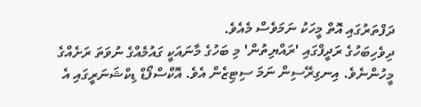ދަފްތަރުގައި އޮތް މީހަކު ނަމަވެސް މެއެވެ.
ދިވެހިބަހުގެ ރަދީފްގައި 'ރައްޔިތުން' މި ބަހުގެ މާނައަކީ ގައުމެއްގެ ނުވަތަ ރަށެއްގެ މީހުންނެވެ. އިނގިރޭސިން ނަމަ ސިޓިޒެން އެވެ. އޮކްސްފޯޑް ޑިކްޝަނަރީގައި އެ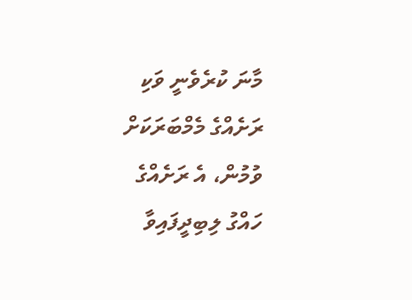މާނަ ކުރެވެނީ ވަކި ރަށެއްގެ މެމްބަރަކަށް ވުމުން، އެ ރަށެއްގެ ހައްގު ލިބިދީފައިވާ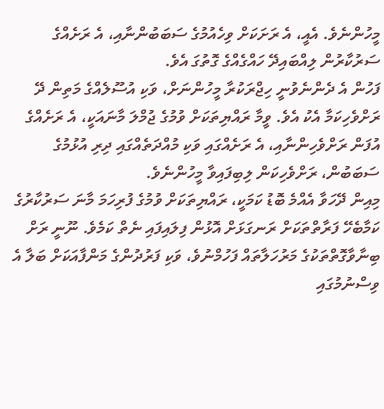މީހުންނެވެ. އެއީ، އެ ރަށަކަށް ވިހެއުމުގެ ސަބަބުންނާއި، އެ ރަށެއްގެ ސަރުކާރުން ލިއްބައިދޭ ހައްގެއްގެ ގޮތުގަ އެވެ.
ފަހުން އެ ދެންނެވުނީ ހިޖްރަކުރާ މީހުންނަށް، ވަކި އުސޫލެއްގެ މަތިން ދޭ ރަށްވެހިކަމާ އެކު އެވެ. ވީމާ ރައްޔިތަކަށް ވުމުގެ ޖުމްލަ މާނައަކީ، އެ ރަށެއްގެ އުފަން ރަށްވެހިންނާއި، އެ ރަށެއްގައި ވަކި މުއްދަތެއްގައި ދިރި އުޅުމުގެ ސަބަބުން، ރަށްވެހިކަން ލިބިފައިވާ މީހުންނެވެ.
މިއިން ދޭހަވާ އެއްމެ ބޮޑު ކަމަކީ، ރައްޔިތަކަށް ވުމުގެ ފުރިހަމަ މާނަ ސަރުކާރުގެ ކަމާބެހޭ ފަރާތްތަކަށް ރަނގަޅަށް އޮޅުން ފިލައިފައި ނެތް ކަމެވެ. ނޫނީ ރަށް ބިނާވާގޮތްތަކުގެ މަރުހަލާތައް ފަހުމްނުވެ، ވަކި ފަރުދުންގެ މަންފާއަކަށް ބަލާ އެ ވިސްނުމުގައި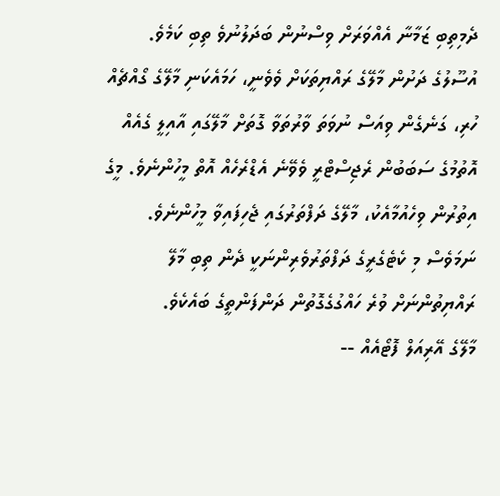ދެމިތިބި ޒަމާނާ އެއްވަރަށް ވިސްނުން ބަދަލުނުވެ ތިބި ކަމެވެ.
އުސޫލުގެ ދަށުން މާލޭގެ ރައްޔިތަކަށް ވެވެނީ، ހަމައެކަނި މާލޭގެ ގޯއްޗެއް ހުރި، ގަނެގެން ވިއަސް ނުވަތަ ވާރުތަވާ ގޮތަށް މާލޭގައި އާއިލީ ގެއެއް އޮތުމުގެ ސަބަބުން ރެޖިސްޓްރީ ވެވޭނެ އެޑްރެހެއް އޮތް މީހުންނެވެ. މީގެ އިތުރުން ވިހެއުމާއެކު، މާލޭގެ ދަފްތަރުގައި ޖެހިފައިވާ މީހުންނެވެ. ނަމަވެސް މި ކެޓެގެރީގެ ދަފްތަރުވެރިންނަކީ ދެން ތިބި މާލޭ ރައްޔިތުންނަށް ވުރެ ހައްގުގެގޮތުން ދަންފަންތީގެ ބައެކެވެ.
މާލޭގެ އޭރިއަލް ފޮޓޯއެއް --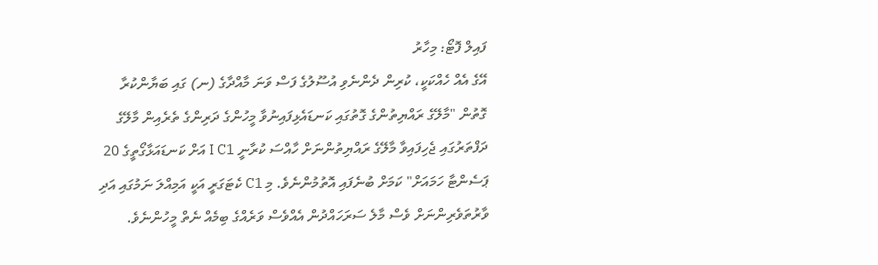ފައިލް ފޮޓޯ: މިހާރު
އޭގެ އެއް ހެއްކަކީ، ކުރިން ދެންނެވި އުސޫލުގެ ފަސް ވަނަ މާއްދާގެ (ނ) ގައި ބަޔާންކުރާ ގޮތުން "މާލޭގެ ރައްޔިތުންގެ ގޮތުގައި ކަނޑައެޅިފައިނުވާ މީހުންގެ ދަރިންގެ ތެރެއިން މާލޭގެ ދަފްތަރުގައި ޖެހިފައިވާ މާލޭގެ ރައްޔިތުންނަށް ހާއްސަ ކުރާނީ I C1 އަށް ކަނޑައަޅާގޯތީގެ 20 ޕަސެންޓާ ހަމައަށް" ކަމަށް ބުނެފައި އޮތުމުންނެވެ. މި C1 ކެޓަގަރީ އަކީ އަމިއްލަ ނަމުގައި އަދި ވާރުތަވެރިންނަށް ވެސް މާލެ ސަރަހައްދުން އެއްވެސް ވަރެއްގެ ބިމެއް ނެތް މީހުންނެވެ.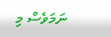ނަމަވެސް މި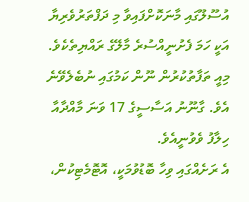އުސޫލޫގައި މާނަކޮށްފައިވާ މި ދަފްތަރުވެރިޔާ އަކީ ހަމަ ފެށުނީއްސުރެ މާލޭގެ ރައްޔިތެކެވެ.
މިއީ ތަފާތުކުރުން ނޫން ކަމުގައި ނުބެލެވޭނެ އެވެ. ގާނޫނު އަސާސީގެ 17 ވަނަ މާއްދާއާ ހިލާފު ވެވުނީއެވެ.
އެ ރަށެއްގައި ވިހާ ބޮޑުވުމަކީ، އޮޓޮމެޓިކުން،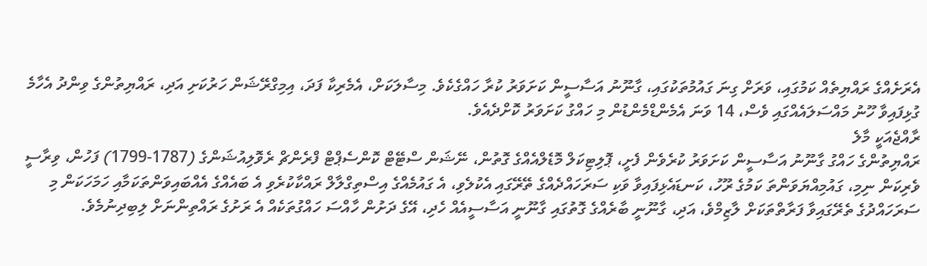އެރަށެއްގެ ރައްޔިތެއް ކަމުގައި، ވަރަށް ގިނަ ގައުމުތަކުގައި، ގާނޫނު އަސާސީން ކަށަވަރު ކުރާ ހައްގެކެވެ. މިސާލަކަށް، އެމެރިކާ ފަދަ، އިމިގްރޭޝަން ހަރުކަށި އަދި، ރައްޔިތުންގެ ވިންދު އެހާމެ ގުޅިފައިވާ ހޫނު މައްސަލައެއްގައި ވެސް، 14 ވަނަ އެމެންޑްމެންޑުން މި ހައްގު ކަށަވަރު ކޮށްދެއެވެ.
ރާއްޖެއަކީ މާލެ
ރައްޔިތުންގެ ހައްގު ގާނޫނު އަސާސީން ކަށަވަރު ކުރެވެން ފެށީ، ޕޮލިޓިކަލް މޮޑެލްއެއްގެ ގޮތުން، ނޭޝަން ސްޓޭޓް ކޮންސެޕްޓް ފްރެންޗް ރެވޮލިއުޝަންގެ (1787-1799) ފަހުން، ވިރާސީ ވެރިކަން ނިމި، ގައުމިއްޔަވަންތަ ކަމުގެ ރޫހު، ކަނޑައެޅިފައިވާ ވަކި ސަރަހައްދެއްގެ ތޭރޭގައި އެކުލެވި، އެ ގައުމެއްގެ އިސްތިގްލާލް ރައްކާކުރެވި އެ ބައެއްގެ އެއްބައިވަންތަކަމާއި ހަމަހަކަން މި ސަރަހައްދުގެ ތެރޭގައިވާ ފަރާތްތަކަށް ލާޒިމްވެ، އަދި، ގާނޫނީ ބާރެއްގެ ގޮތުގައި ގާނޫނީ އަސާސީއެއް ހެދި، އޭގެ ދަށުން ހާއްސަ ހައްގުތަކެއް އެ ރަށުގެ ރައްތިންނަށް ލިބިދިނުމެވެ.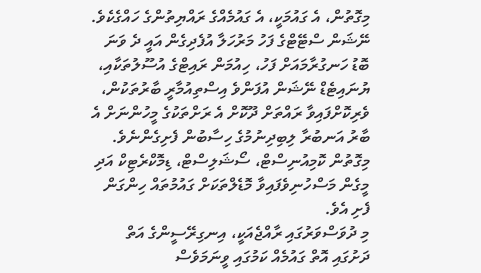މިގޮތުން، އެ ގައުމަކީ، އެ ގައުމެއްގެ ރައްޔިތުންގެ ހައްގެކެވެ. ނޭޝަން ސްޓޭޓްގެ ފަހު މަރުހަލާ އުފެދިގެން އައީ ދެ ވަނަ ބޮޑު ހަނގުރާމައަށް ފަހު، ހިއުމަން ރައިޓްގެ އުސޫލުތަކާއި، ޔުނައިޓެޑް ނޭޝަން އުފަންވެ އިސްތިއުމާރީ ބާރުތަކުން، ވެރިކޮށްފައިވާ ރައްތަށް ދޫކޮށް އެ ރަށްތަކުގެ މީހުންނަށް އެ ބާރު އަނބުރާ ލިބިދިނުމުގެ ހިސާބުން ފެށިގެންނެވެ. މިގޮތުން ކޮމިއުނިސްޓް، ސޯޝަލިސްޓް، ޑިމޮކްރެޓިކް އަދި މީގެން މަސްހުނިވެފައިވާ މޮޑެލްތަކަށް ގައުމުތައް ހިންގަން ފެށި އެވެ.
މި ދުވަސްވަރުގައި ރާއްޖެއަކީ، އިނގިރޭސީންގެ އަތް ދަށުގައި އޮތް ގައުމެއް ކަމުގައި ވީނަމަވެސް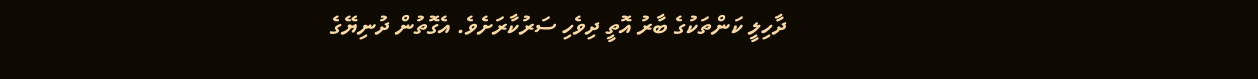ދާހިލީ ކަންތަކުގެ ބާރު އޮތީ ދިވެހި ސަރުކާރަށެވެ. އެގޮތުން ދުނިޔޭގެ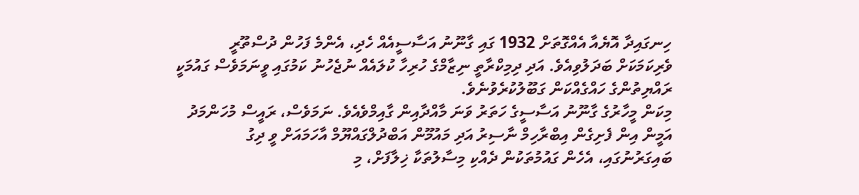ހިނގައިދާ އޮޔެއާ އެއްގޮތަށް 1932 ގައި ގާނޫނު އަސާސީއެއް ހެދި، އެންމެ ފަހުން ދުސްތޫރީ ވެރިކަމަކަށް ބަދަލުވިއެވެ. އަދި ދިމިކްރާތީ ނިޒާމްގެ ހުރިހާ ކުލައެއް ނުޖެހުނު ކަމުގައި ވީނަމަވެސް ގައުމަކީ ރައްޔިތުންގެ ހައްގެއްކަން ގަބޫލުކުރެވުނެވެ.
މިކަން މީހާރުގެ ގާނޫނު އަސާސީގެ ހަތަރު ވަނަ މާއްދާއިން ގާއިމްވެއެވެ. ނަމަވެސް، ރައީސް މުހަންމަދު އަމީން އިން ފެށިގެން އިބްރާހިމް ނާސިރު އަދި މައުމޫން އަބްދުލްގައްޔޫމް އާހަމައަށް ވީ ދިގު ބައިގަރުނުގައި، އެހެން ގައުމުތަކުން ދެއްކި މިސާލުތަކާ ޚިލާފަށް، މި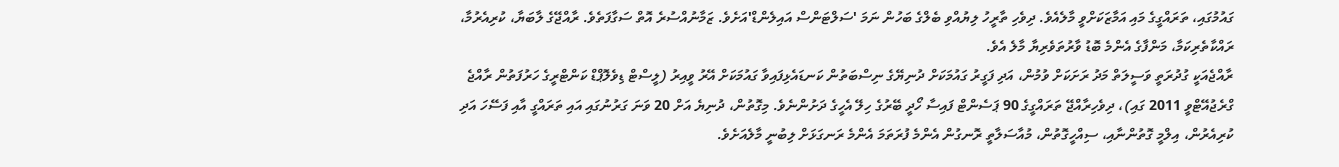ގައުމުގައި، ތަރައްގީގެ މައި އަމާޒަކަށްވީ މާލެއެވެ. ދިވެހި ތާރީހު ލިޔުއްވި ބެލްގެ ބަހުން ނަމަ 'ސަލްޓަންސް އައިލެންޑް'އަށެވެ. ޒަމާނުއްސުރެ އޮތް ސަގާފަތެވެ. ރާއްޖޭގެ ލާބަޔާ، ކުރިއެރުމާ، ރައްކާތެރިކަމާ، މަންފާގެ އެންމެ ބޮޑު ވާރުތަވެރިޔާ މާލެ އެވެ.
ރާއްޖެއަކީ ގުދުރަތީ ވަސީލަތް މަދު ރަށަކަށް ވުމުން، އަދި ފަގީރު ގައުމަކަށް ދުނިޔޭގެ ނިސްބަތުން ކަނޑައެޅިފައިވާ ގައުމަކަށް އޭރު ވީއިރު (ލީސްޓް ޑިވެލޮޕްޑް ކަންޓްރީގެ ހަރުފަތުން ރާއްޖެ ގްރެޖުއޭޓްވީ 2011 ގައި)، ދިވެހިރާއްޖޭ ތަރައްގީގެ 90 ޕަސެންޓް ފައިސާ ހޯދީ ބޭރުގެ ހިލޭ އެހީގެ ދަށުންނެވެ. މިގޮތުން، ދުނިޔެ އަށް 20 ވަނަ ގަރުނުގައި އައި ތަރައްގީ އާއި ފަސޭހަ އަދި ކުރިއެރުން، އިލްމީ ގޮތުންނާއި، ސިއްހީގޮތުން، މުއާސަލާތީ ރޮނގުން އެންމެ ފުރަތަމަ އެންމެ ރަނގަޅަށް ލިބުނީ މާލެއަށެވެ.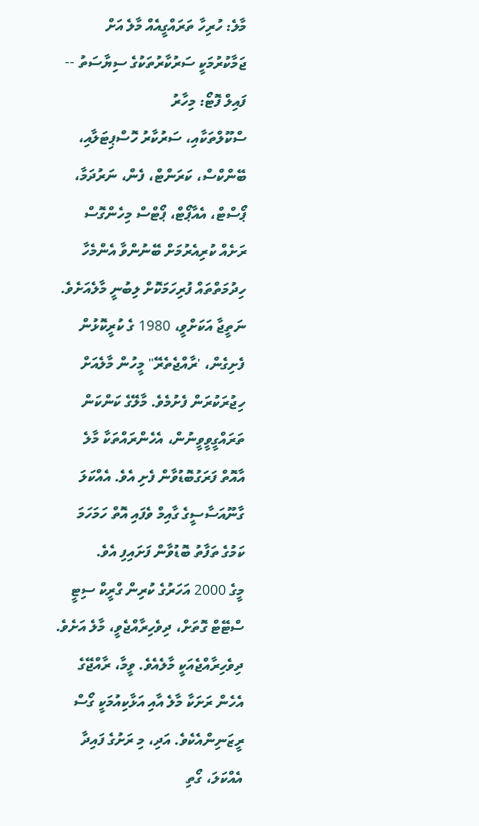މާލެ: ހުރިހާ ތަރައްގީއެއް މާލެ އަށް ޖަމާކުރުމަކީ ސަރުކާރުތަކުގެ ސިޔާސަތު -- ފައިލް ފޮޓޯ: މިހާރު
ސްކޫލްތަކާއި، ސަރުކާރު ހޮސްޕިޓަލާއި، ބޭންކްސް، ކަރަންޓް، ފެން، ނަރުދަމާ، ޕޯސްޓް، އެއާޕޯޓް، ޕޯޓްސް މިހެންގޮސް ރަށެއް ކުރިއެރުމަށް ބޭނުންވާ އެންމެހާ ހިދުމަތްތައް ފުރިހަމަކޮށް ލިބުނީ މާލެއަށެވެ. ނަތީޖާ އަކަށްވީ، 1980 ގެ ކުރީކޮޅުން ފެށިގެން، 'ރާއްޖެތެރޭ" މީހުން މާލެއަށް ހިޖުރަކުރަން ފެށުމެވެ. މާލޭގެ ކަންކަން ތަރައްގީވީވީނުން، އެހެންރައްތަކާ މާލެ އާއޮތް ފަރަގުބޮޑުވާން ފެށި އެވެ. އެއްކަލަ ގާނޫއަސާސީގެ ގާއިމް ވެފައި އޮތް ހަމަހަމަ ކަމުގެ ތަފާތު ބޮޑުވާން ފަށައިފި އެވެ.
މީގެ 2000 އަހަރުގެ ކުރިން ގްރީކް ސިޓީ ސްޓޭޓް ގޮތަށް، ދިވެހިރާއްޖެވީ، މާލެ އަށެވެ. ދިވެހިރާއްޖެއަކީ މާލެއެވެ. ވީމާ، ރާއްޖޭގެ އެހެން ރަށަކާ މާލެ އާއި އަޅާކިއުމަކީ ގޯސް ރީޒަނިންއެކެވެ. އަދި، މި ރަށުގެ ފައިދާ އެއްކަލަ، ގޯތި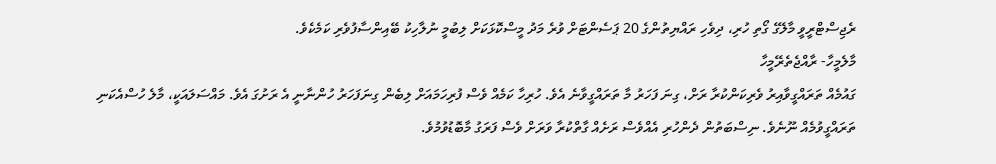ރެޖިސްޓްރީވީ މާލޭގެ ގޯތި ހުރި، ދިވެހި ރައްޔިތުންގެ 20 ޕަސެންޓަށް ވުރެ މަދު މީސްކޮޅަކަށް ލިބުމީ ނުލާހިކު ބޭއިންސާފުވެރި ކަމެކެވެ.
މާލެމީހާ- ރާއްޖެތެރޭމީހާ
ގައުމެއް ތަރައްގީވާއިރު ވެރިކަންކުރާ ރަށް، ގިނަ ފަހަރު މާ ތަރައްގީވާނެ އެވެ. ހުރިހާ ކަމެއް ވެސް ފުރިހަމައަށް ލިބެން ގިނަފަހަރު ހުންނާނީ އެ ރަށުގަ އެވެ. މައްސަލައަކީ، މާލެ ހުސްއެކަނި ތަރައްގީވުމެއް ނޫނެވެ. ނިސްބަތުން ދެންހުރި އެއްވެސް ރަށެއް ގާތްކުރާ ވަރަށް ވެސް ފަރަގު މާބޮޑުވުމުވެ.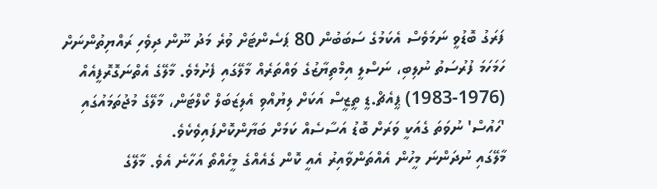ފަރަގު ބޮޑުވީ ނަމަވެސް އެކަމުގެ ސަބަބުން 80 ޕަސެންޓަށް ވުރެ މަދު ނޫން ދިވެހި ރައްޔިތުންނަށް ހަމަހަމަ ފުރުސަތު ނުލިބި، ނަސްލީ އިމްތިޔާޒުގެ ވައްތަރެއް މާލޭގައި ފެށުމެވެ. މާލޭގެ އެތްނަގޮރޮފީއެއް (1976-1983) ޕީއެޗް.ޑީ ތީޒީސް އަކަށް ލިޔުއްވި އެލިޒަބަލް ކޯލްޓަން، މާލޭގެ މުޖުތަމައުގައި 'ހައުސް' ނުވަތަ ގެއަކީ ވަރަށް ބޮޑު އަސާސެއް ކަމަށް ބަޔާންކޮށްފައިވެކެވެ.
މާލޭގައި ނުދަންނަ މީހުން އެއްތަންވާއިރު އެއީ ކޮން ގެއެއްގެ މީހެއްތޯ އަހާނެ އެވެ. މާލޭގެ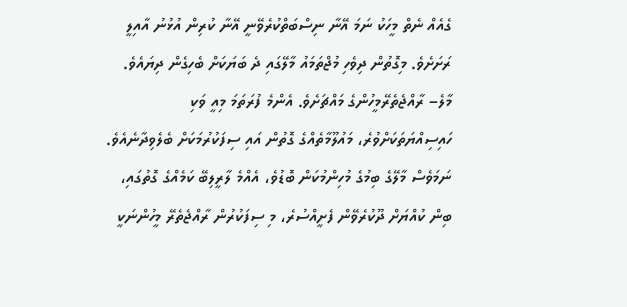ގެއެއް ނެތް މީހަކު ނަމަ އޭނާ ނިސްބަތްކުރެވޭނީ އޭނާ ކުރިން އުޅުނު އާއިލީ ރަށަށެވެ. މިގޮތުން ދިވެހި މުޖްތަމައު މާލޭގައި ދެ ބަޔަކަށް ބެހިގެން ދިޔައެވެ. މާލެ– ރާއްޖެތެރޭމީހުންގެ މައްޗަށެވެ. އެންމެ ފުރަތަމަ މިއީ ވަކި ހައިސިއްޔަތަކަށްވުރެ، މައުލޫމާތެއްގެ ގޮތުން އައި ސިފަކުރުމަކަށް ބެލެވިދާނެއެވެ. ނަމަވެސް މާލޭގެ ބިމުގެ މުހިންމުކަން ބޮޑުވެ، އެއްމެ ލާރީލިބޭ ކަމެއްގެ ގޮތުގައި، ބިން ކުއްޔަށް ދޫކުރެވޭން ފެށީއްސުރެ، މި ސިފަކުރުން ރާއްޖެތެރޭ މީހުންނަކީ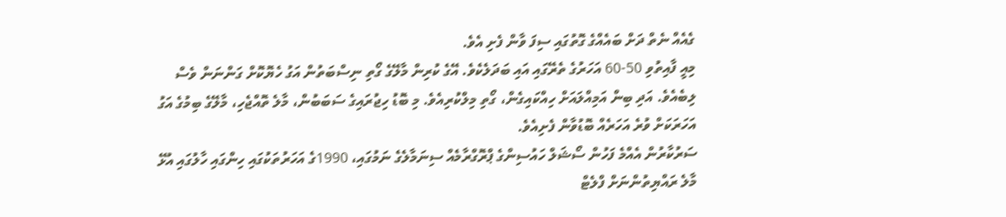ގެއެއް ނެތް ދަށް ބައެއްގެ ގޮތުގައި ސިފަ ވާން ފެށި އެވެ.
މިއީ ފާއިތުވި 50-60 އަހަރުގެ ތެރޭގައި އައި ބަދަލެކެވެ. އޭގެ ކުރިން މާލޭގެ ގޯތި ނިސްބަތުން އަގު ހެޔޮކޮށް ގަންނަން ވެސް ލިބެއެވެ. އަދި ބިން އަމިއްލައަށް ހިއްކައިގެން، ގޯތި މިލްކުރިއެވެ. މި ބޮޑު ހިޖުރައިގެ ސަބަބުން، މާލެ ތޮއްޖެހި، މާލޭގެ ބިމުގެ އަގު އަހަރަކަށް ވުރެ އަހަރެއް ބޮޑުވާން ފެށިއެވެ.
ސަރުކާރުން އެއްމެ ފަހުން ސޯޝަލް ހައުސިންގެ ޕްރޮގްރާމެއް ސިނަމާލެގެ ނަމުގައި، 1990ގެ އަހަރުތަކުގައި ހިންގައި ހާލުގައި އުޅޭ މާލެ ރައްޔިތުންނަށް ފްލެޓް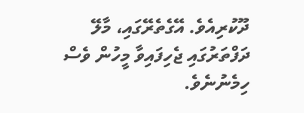ދޫކުރިއެވެ. އޭގެތެރޭގައި، މާލޭ ދަފްތަރުގައި ޖެހިފައިވާ މީހުން ވެސް ހިމެނުނެވެ.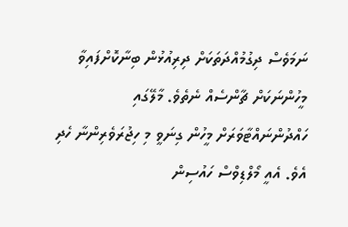ނަމަވެސް ދިގުމުއްދަތަކަށް ދިރިއުޅުން ބިނާކޮށްފައިވާ މީހުންނަކަށް ޗާންސެއް ނެތެވެ. މާލޭގައި ހައްދުންނައްޓާވަރަށް މީހުން ގިނަވީ މި ހިޖުރަވެރިންނާ ހެދި އެވެ. އެއީ މޯލްޑިވްސް ހައުސިން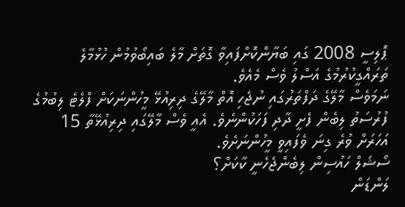ޕޮލިސީ 2008 ގައި ބަޔާންކޮށްފައިވާ ގޮތަށް މާލެ ބައިބޯވުމުން ހުޅުމާލެ ތަރައްގީކުރުމުގެ އަސްލު ވެސް މެއެވެ.
ނަމަވެސް މާލޭގެ ދަފްތަރުގައި ނުޖެހި އޮތް މާލޭގެ ދިރިއުޅޭ މީހުންނަކަށް ފްލެޓެ ލިބުމުގެ ފުރުސަތު ލިބެން ފެށީ ދާދި ފަހަކުންނެވެ. އެއީ ވެސް މާލޭގައި ދިރިއުޅޭތާ 15 އަހަރަށް ވުރެ ގިނަ ވެފައިވީ މީހުންނަށެވެ.
ސޯޝަލް ހައުސިން ލިބެންޖެހެނީ ކާކަށް؟
ލަންޑަން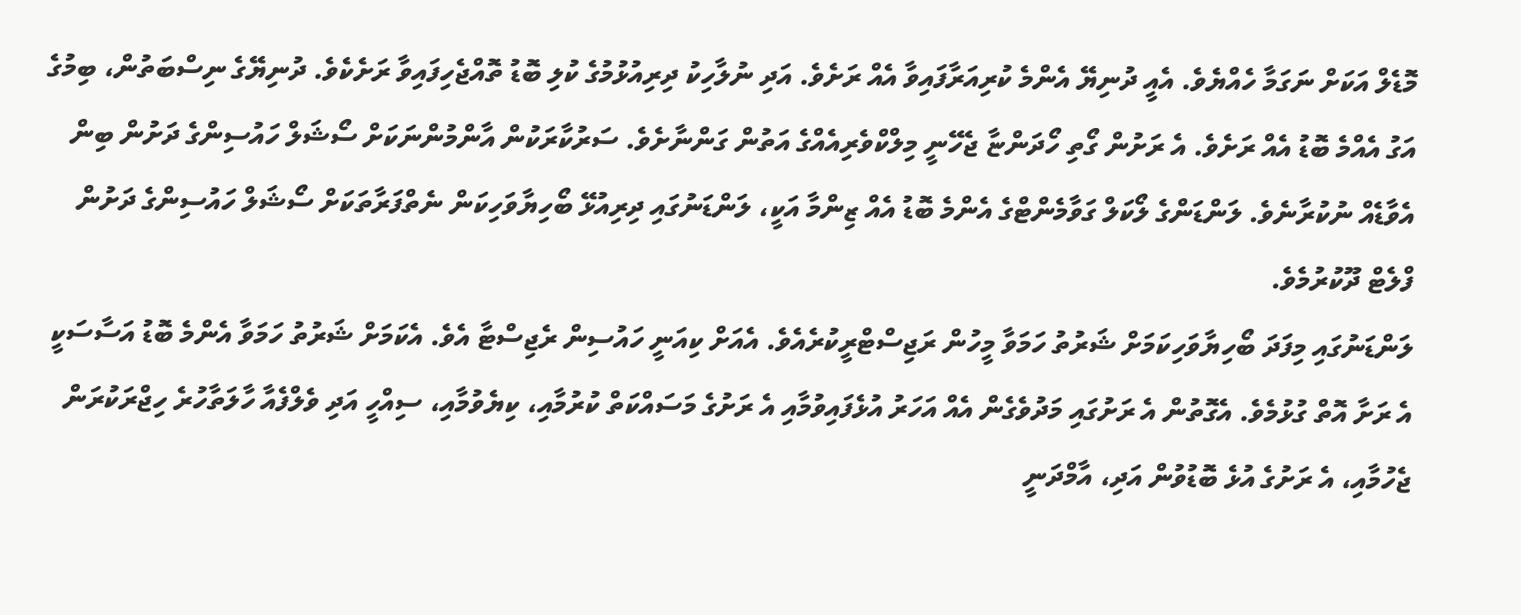މޮޑެލް އަކަށް ނަގަމާ ހެއްޔެވެ. އެއީ ދުނިޔޭ އެންމެ ކުރިއަރާފައިވާ އެއް ރަށެވެ. އަދި ނުލާހިކު ދިރިއުޅުމުގެ ކުލި ބޮޑު ތޮއްޖެހިފައިވާ ރަށެކެވެ. ދުނިޔޭގެ ނިސްބަތުން، ބިމުގެ އަގު އެއްމެ ބޮޑު އެއް ރަށެވެ. އެ ރަށުން ގޯތި ހޯދަންޏާ ޖެހޭނީ މިލްކްވެރިއެއްގެ އަތުން ގަންނާށެވެ. ސަރުކާރަކުން އާންމުންނަކަށް ސޯޝަލް ހައުސިންގެ ދަށުން ބިން އެވާޑެއް ނުކުރާނެވެ. ލަންޑަންގެ ލޯކަލް ގަވާމެންޓްގެ އެންމެ ބޮޑު އެއް ޒިންމާ އަކީ، ލަންޑަނުގައި ދިރިއުޅޭ ބޯހިޔާވަހިކަން ނެތްފަރާތަކަށް ސޯޝަލް ހައުސިންގެ ދަށުން ފްލެޓް ދޫކުރުމެވެ.
ލަންޑަނުގައި މިފަދަ ބޯހިޔާވަހިކަމަށް ޝަރުތު ހަމަވާ މީހުން ރަޖިސްޓްރީކުރެއެވެ. އެއަށް ކިއަނީ ހައުސިން ރެޖިސްޓާ އެވެ. އެކަމަށް ޝަރުތު ހަމަވާ އެންމެ ބޮޑު އަސާސަކީ އެ ރަށާ އޮތް ގުޅުމެވެ. އެގޮތުން އެ ރަށުގައި މަދުވެގެން އެއް އަހަރު އުޅެފައިވުމާއި އެ ރަށުގެ މަސައްކަތް ކުރުމާއި، ކިޔެވުމާއި، ސިއްހީ އަދި ވެލްފެއާ ހާލަތާހުރެ ހިޖްރަކުރަން ޖެހުމާއި، އެ ރަށުގެ އުޅެ ބޮޑުވުން އަދި، އާމްދަނީ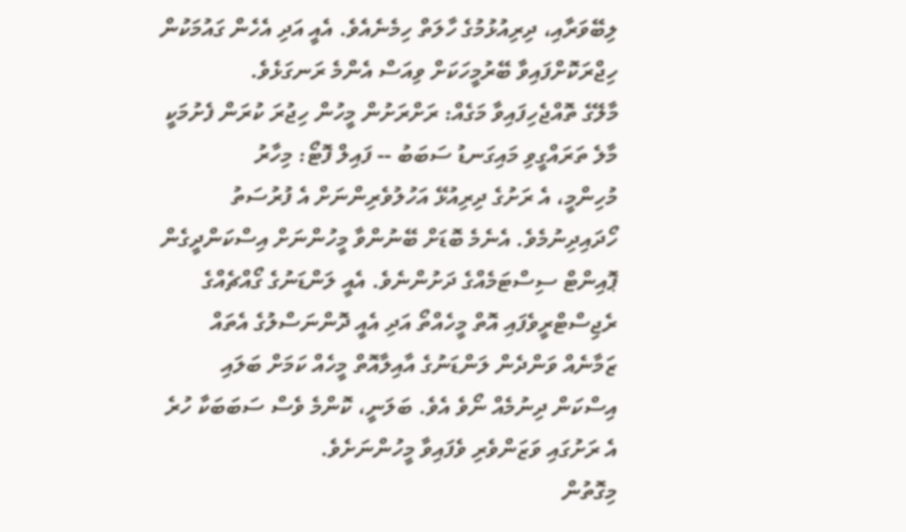ލިބޭވަރާއި، ދިރިއުޅުމުގެ ހާލަތް ހިމެނެއެވެ. އެއީ އަދި އެހެން ގައުމަކުން ހިޖްރަކޮށްފައިވާ ބޭރުމީހަކަށް ވިއަސް އެންމެ ރަނގަޅެވެ.
މާލޭގެ ތޮއްޖެހިފައިވާ މަގެއް: ރަށްރަށުން މީހުން ހިޖުރަ ކުރަން ފެށުމަކީ މާލެ ތަރައްގީވި މައިގަނޑު ސަބަބު -- ފައިލް ފޮޓޯ: މިހާރު
މުހިންމީ، އެ ރަށުގެ ދިރިއުޅޭ އަހުލުވެރިންނަށް އެ ފުރުސަތު ހޯދައިދިނުމެވެ. އެނެމެ ބޮޑަށް ބޭނުންވާ މީހުންނަށް އިސްކަންދީގެން ޕޮއިންޓް ސިސްޓަމެއްގެ ދަށުންނެވެ. އެއީ ލަންޑަނުގެ ގޯއްޗެއްގެ ރެޖިސްޓްރީވެފައި އޮތް މީހެއްތޯ އަދި އެއީ ދޮންނަސްލުގެ އެތައް ޒަމާނެއް ވަންދެން ލަންޑަނުގެ އާއިލާއޮތް މީހެއް ކަމަށް ބަލައި އިސްކަން ދިނުމެއް ނޯވެ އެވެ. ބަލަނީ، ކޮންމެ ވެސް ސަބަބަކާ ހުރެ އެ ރަށުގައި ވަޒަންވެރި ވެފައިވާ މީހުންނަށެވެ.
މިގޮތުން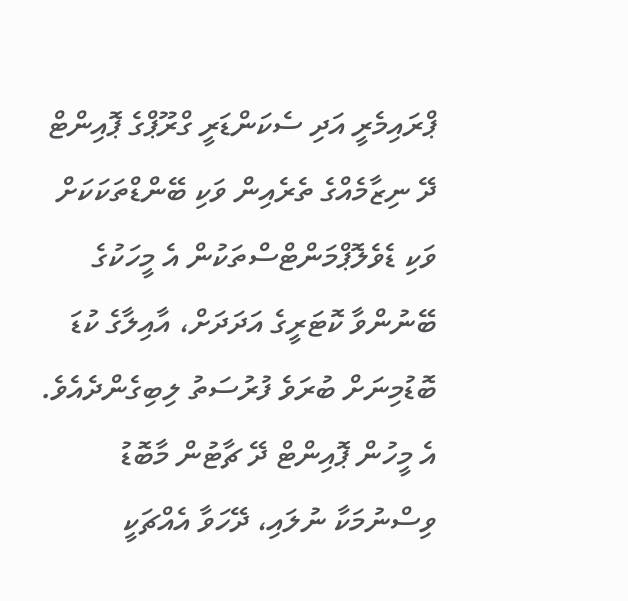ޕްރައިމެރީ އަދި ސެކަންޑަރީ ގްރޫޕްގެ ޕޮއިންޓް ދޭ ނިޒާމެއްގެ ތެރެއިން ވަކި ބޭންޑްތަކަކަށް ވަކި ޑެވެލޮޕްމަންޓްސްތަކުން އެ މީހަކުގެ ބޭނުންވާ ކޮޓަރީގެ އަދަދަށް، އާއިލާގެ ކުޑަ ބޮޑުމިނަށް ބުރަވެ ފުރުސަތު ލިބިގެންދެއެވެ. އެ މީހުން ޕޮއިންޓް ދޭ ޗާޓުން މާބޮޑު ވިސްނުމަކާ ނުލައި، ދޭހަވާ އެއްޗަކީ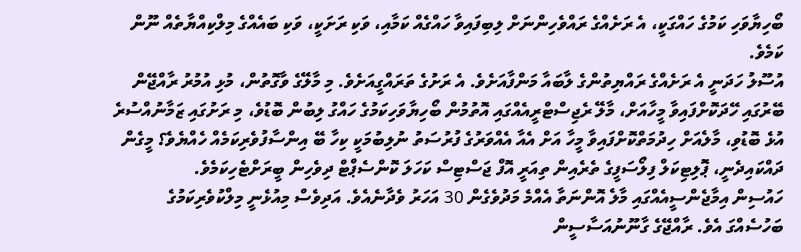ބޯހިޔާވަހި ކަމުގެ ހައްގަކީ، އެ ރަށެއްގެ ރައްވެހިންނަށް ލިބިފައިވާ ހައްގެއް ކަމާއި، ވަކި ރަށަކީ، ވަކި ބައެއްގެ މިލްކިއްޔާތެއް ނޫން ކަމެވެ.
އުސޫލު ހަދަނީ އެ ރަށެއްގެ ރައްޔިތުންގެ ލާބައާ މަންފާއަށެވެ. އެ ރަށުގެ ތަރައްގީއަށެވެ. މި މާލޭގެ ވާގޮތުން، މުޅި އުމުރު ރާއްޖޭން ބޭރުގައި ހޭދަކޮށްފައިވާ މީހާއަށް، މާލޭ ރެޖިސްޓްރީއެއްގައި އޮތުމުން ބޯހިޔާވަހިކަމުގެ ހައްގު ލިބުން ބޮޑުވެ، މި ރަށުގައި ޒަމާނުއްސުރެ އުޅެ ބޮޑުވި، މާލެއަށް ހިދުމަތްކޮށްފައިވާ މީހާ އަށް އެއާ އެއްވަރުގެ ފުރުސަތު ނުލިބުމަކީ ކިހާ ބޭ އިންސާފުވެރިކަމެއް ހެއްޔެވެ؟ މީގެން ދައްކައިދެނީ، ޕޮލިޓިކަލް ފިލޯސަފީގެ ތެރެއިން ތިއަރީ އޮފް ޖަސްޓިސް ކަހަލަ ކޮންސެޕްޓް ދިވެހިން ބީރަށްޓެހިކަމެވެ.
ހައުސިން އިމާޖެންސީއެއްގައި މާލެ އޮންނަތާ އެއްމެ މަދުވެގެން 30 އަހަރު ވެދާނެއެވެ. އަދިވެސް މިއުޅެނީ މިލްކުވެރިކަމުގެ ބަހުސެއްގަ އެވެ. ރާއްޖޭގެ ގާނޫނުއަސާސީން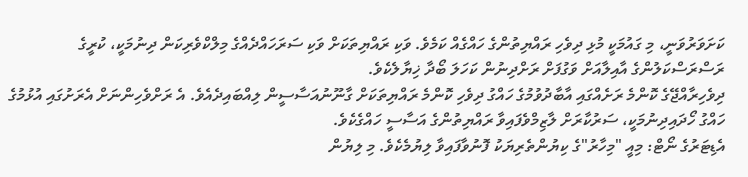ކަށަވަރުވަނީ، މި ގައުމަކީ މުޅި ދިވެހި ރައްޔިތުންގެ ހައްގެއް ކަމެވެ. ވަކި ރައްޔިތަކަށް ވަކި ސަރަހައްދެއްގެ މިލްކްވެރިކަން ދިނުމަކީ، ކުރީގެ ރަސްރަސްކަލުންގެ އާއިލާއަށް ވަގުފަށް ރަށްދިނުން ކަހަލަ ބޯދާ ޚިޔާލެކެވެ.
ދިވެހިރާއްޖޭގެ ކޮންމެ ރަށެއްގައި އާބާދުވުމުގެ ހައްގު ދިވެހި ކޮންމެ ރައްޔިތަކަށް ގާނޫނުއަސާސީން ލިއްބައިދެއެވެ. އެ ރަށްވެހިންނަށް އެރަށުގައި އުޅުމުގެ ހައްގު ހޯދައިދިނުމަކީ، ސަރުކާރަށް ލާޒިމްވެފައިވާ ރައްޔިތުންގެ އަސާސީ ހައްގެކެވެ.
އެޑިޓަރުގެ ނޯޓް: މިއީ "މިހާރު"ގެ ކިޔުންތެރިޔަކު ފޮނުވާފައިވާ ލިޔުމެކެވެ. މި ލިޔުން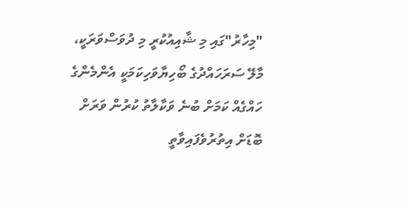"މިހާރު"ގައި މި ޝާއިއުކުރީ މި ދުވަސްވަރަކީ، މާލޭ ސަރަހައްދުގެ ބޯހިޔާވަހިކަމަކީ އެންމެންގެ ހައްގެއް ކަމަށް ބުނެ ވަކާލާތު ކުރުން ވަރަށް ބޮޑަށް އިތުރުވެފައިވާތީ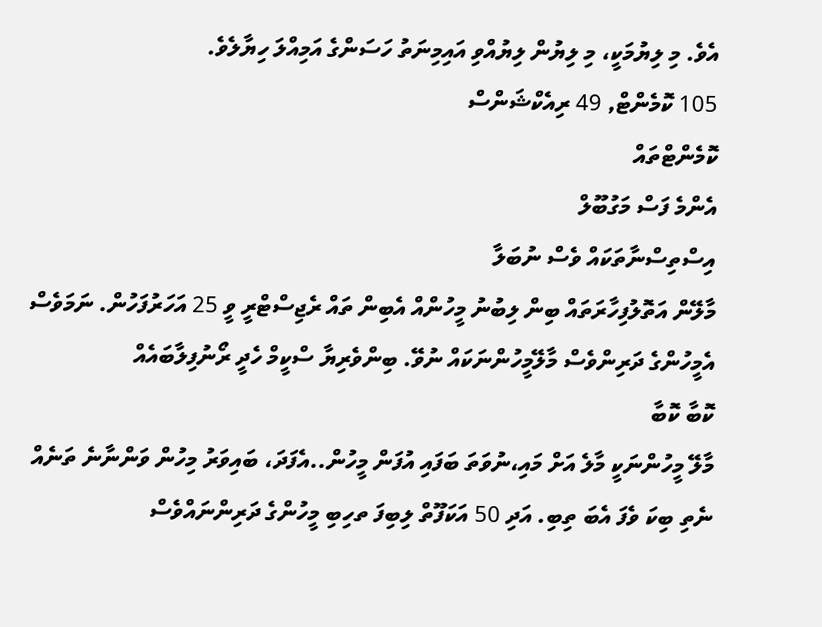އެވެ. މި ލިޔުމަކީ، މި ލިޔުން ލިޔުއްވި އައިމިނަތު ހަސަންގެ އަމިއްލަ ހިޔާލެވެ.
105 ކޮމެންޓް, 49 ރިއެކްޝަންސް
ކޮމެންޓްތައް
އެންމެ ފަސް މަގުބޫލް
އިސްތިސްނާތަކައް ވެސް ނުބަލާ
މާލޭން އަތޮލުފިހާރަތައް ބިން ލިބުނު މީހުންއް އެބިން ތައް ރެޖިސްޓްރީ ވީ 25 އަހަރުފަހުން. ނަމަވެސް އެމީހުންގެ ދަރިންވެސް މާލޭމީހުންނަކައް ނުވޭ. ބިންވެރިޔާ ސްކީމް ހެދީ ރޯނުފިލާބައެއް
ކޮބާ ކޮބާ
މާލޭ މީހުންނަކީ މާލެ އަށް މައި،ނުވަތަ ބަފައި އުފަން މީހުން..އެފަދަ، ބައިވަރު މިހުން ވަންނާނެ ތަނެއް ނެތި ބިކަ ވެފަ އެބަ ތިބި. އަދި 50 އަކަފޫތް ލިބިފަ ތހިބި މީހުންގެ ދަރިންނައްވެސް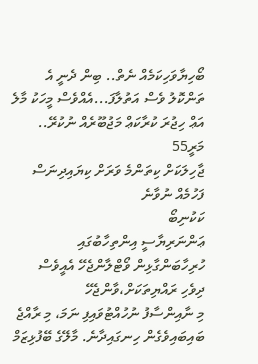ބޯހިޔާވަހިކަމެއް ނެތް.. ބިން ދެނީ އެ ތަންކޮލު ވެސް އަތުލާފަ...އެއްވެސް މީހަކު މާލެ އަޢް ހިޖުރަ ކުރާކަޢް މަޖުބޫރެއް ނުކުރޭ..
މަރީ55
ޖާހިލަކަށް ކިތަންމެ ވަރަށް ކިޔައިދިނަސް ފަހުމެއް ނުވާނެ
ކަކުނިބޯ
ޢަންނަރިޔާސީ އިންތިހާބުގައި ހުރިހާބަންގާޅިން ވޯޓްލާންޖެހޭ އެއީވެސް ދިވެހި ރައްޔިތަކަށް،ވާންޖެހޭ
މި ނާއިންސާފު ނުހުއްޓުވައިފި ނަމަ، މި ރާއްޖެ ބައިބައިވެގެން ހިނގައިދާނެ. މާލޭގެ ބޭފުޅިޒަމް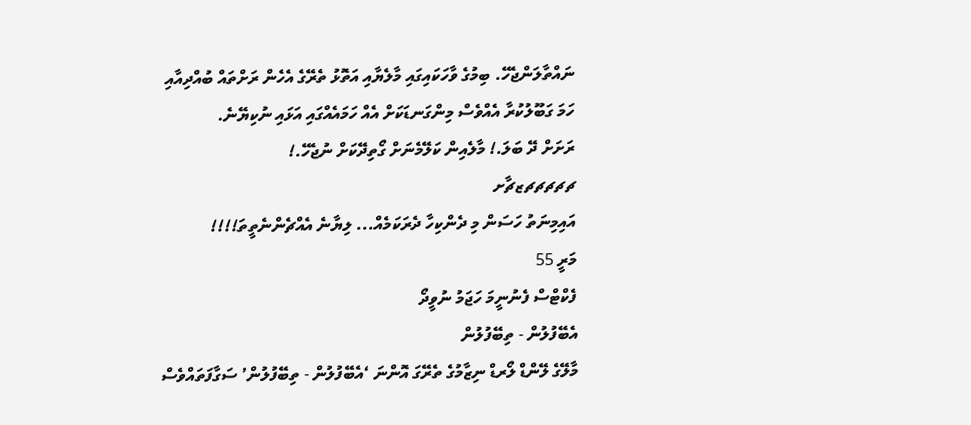ނައްތާލަންޖެހޭ. ބިމުގެ ވާހަކައިގައި މާލެޔާއި އަތޮޅު ތެރޭގެ އެހެން ރަށްތައް ބުއްދިއާއި ހަމަ ގަބޫލުކުރާ އެއްވެސް މިންގަނޑަކަށް އެއް ހަމައެއްގައި އަޅައި ނުކިޔޭނެ.
ރަށަށް ދޭ ބަލަ.! މާލެއިން ކަލޭމެނަށް ގޯތިދޭކަށް ނުޖެހޭ.!
ޗޗޗޗޗޒޗާށ
އައިމިނަތު ހަސަން މި ދެންކިހާ ދެރަކަމެއް... ލިޔާނެ އެއްޗެންނެތީތަ!!!!
މަރީ 55
ފެކްޓްސް ފެނުނީމަ ހަޖަމު ނުވީދޯ
އެބޭފުލުން - ތިބޭފުލުން
މާލޭގެ ލޭންޑް ލޯރޑް ނިޒާމުގެ ތެރޭގަ އޮންނަ ‘އެބޭފުލުން - ތިބޭފުލުން’ ސަގާފަތައްވެސް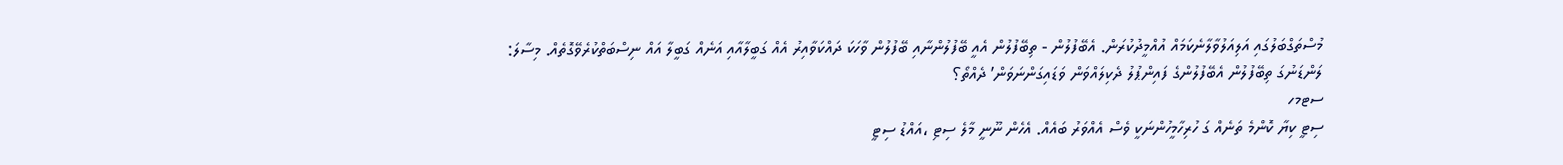މުސްތަގްބަލުގައި އަލިއަލުވާލާނެކަމައް އުއްމީދުކުރަން. އެބޭފުލުން - ތިބޭފުލުން އެއީ ބޭފުލުންނާއި ބޭފުލުން ވާހަކަ ދައްކަވާއިރު އެއް ގަބީލާއާއި އަނެއް ގަބީލާ އައް ނިސްބަތްކުރެވޭގޮތެއް. މިސާލަ: ލަންޑަނުގަ ތިބޭފުލުން އެބޭފުލުންގެ ފައިންޕުލު ދެކިލައްވަން ވަޑައިގަންނަވަން’ ދެއްތޯ؟
ސޓމހ
ސިޓީ ކިޔާ ކޮންމެ ތަނެއް ގަ ހުރިހާމީހުންނަކީ ވެސް އެއްވަރު ބައެއް. އެހެން ނޫނީ މާލެ ސިޓި ،އައްޑު ސިޓީ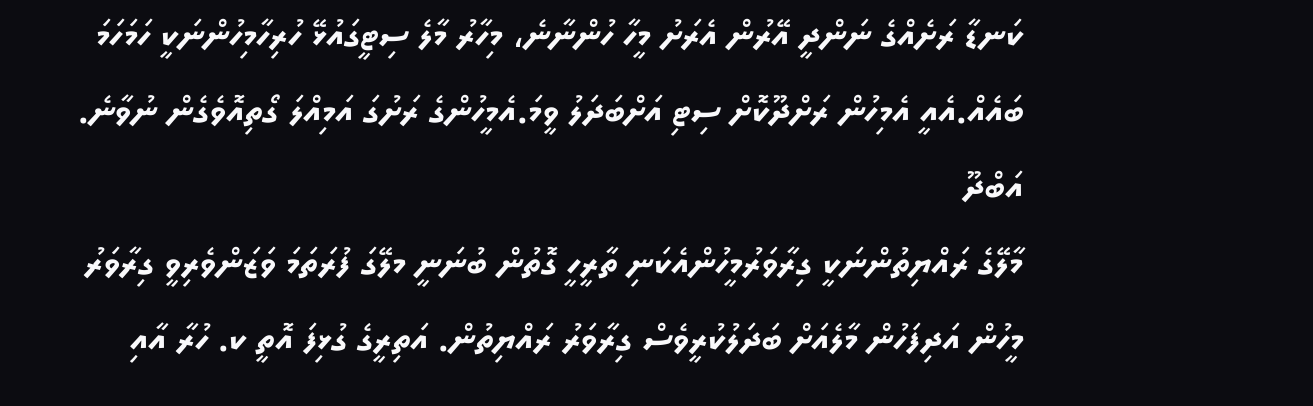ކަނޑާ ރަށެއްގެ ނަންދީ އޭރުން އެރަށު މީހާ ހުންނާނެ، މިހާރު މާލެ ސިޓީގައުޅޭ ހުރިހާމިހުންނަކީ ހަމަހަމަ ބައެއް.އެއީ އެމިހުން ރަށްދޫކޮށް ސިޓި އަށްބަދަލު ވީމަ.އެމީހުންގެ ރަށުގަ އަމިއްލަ ގޯތިއޮވެގެން ނުވާނެ.
އަބްދޫ
މާލޭގެ ރައްޔިތުންނަކީ ގިރާވަރުމީހުންއެކަނި ތާރީހީ ގޮތުން ބުނަނީ މލޭގަ ފުރަތަމަ ވަޒަންވެރިވީ ގިރާވަރު މީހުން އަދިފަހުން މާލެއަށް ބަދަލުކުރީވެސް ގިރާވަރު ރައްޔިތުން. އަތިރީގެ ގުޅިފަ އޮތީ ކ. ހުރާ އާއި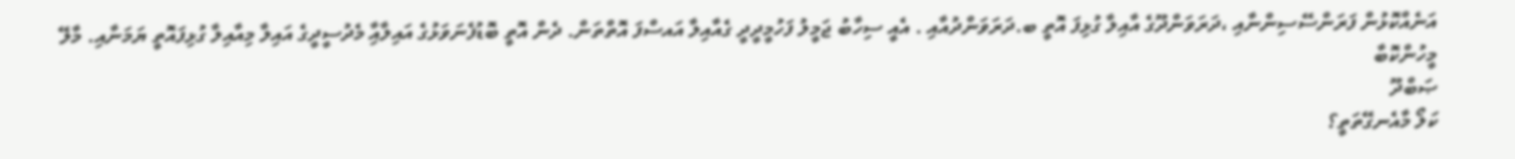އަނެއްކޮޅުން ފަރަންސޭސިންނާއި ،ދަރަވަންދޫގެ އާއިލާ ގުޅިފަ އޮތީ ބ.ދަރަވަންދުއާއި . އެއީ ސިހާބު ޖަމީލު ފަހުމީދީދީ ގެއާއިލާ އައސްފަ އޮތްތަން. ދެން އޮތީ ބޮޑުފެނަވަޅުގެ އައިލާއާި މެދުސީދީގެ އައިލާ މިއާއިލާ ގުޅިފައޮތީ ޔަމަނާއި. މާލޭ މީހުންކޮބާ
ޞަބްދޫ
ކަލޯ މާއެނގޭތަތީ؟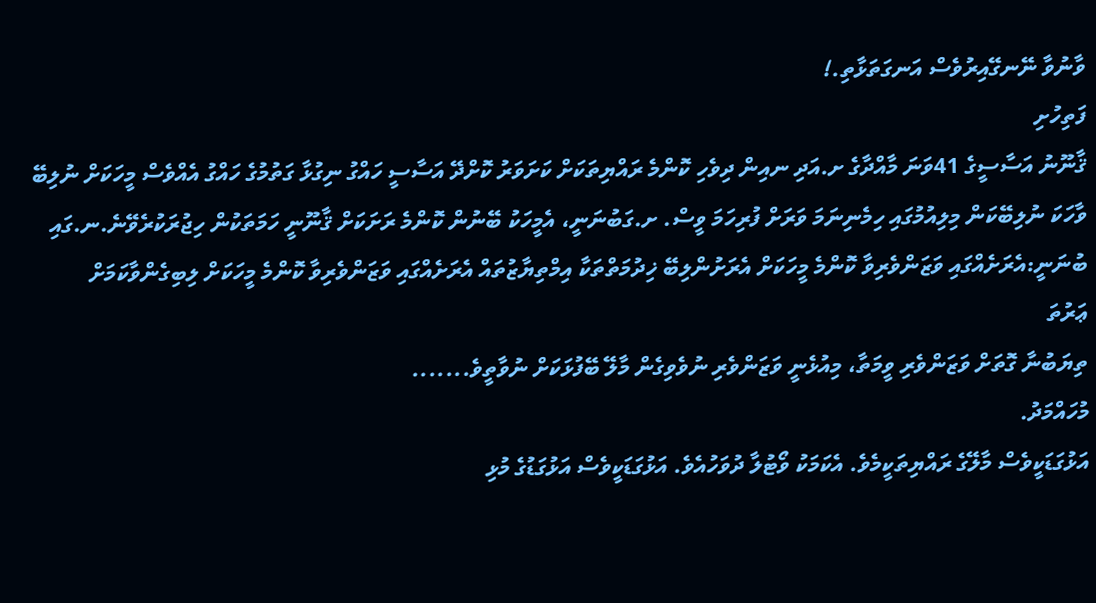ވާނުވާ ނޭނގޭއިރުވެސް އަނގަތަޅާތި.!
ފަތިހުށި
ޤާނޫނު އަސާސީގެ 41ވަނަ މާއްދާގެ ށ.އަދި ނއިން ދިވެހި ކޮންމެ ރައްޔިތަކަށް ކަށަވަރު ކޮށްދޭ އަސާސީ ހައްގު ނިގުޅާ ގަތުމުގެ ހައްގު އެއްވެސް މީހަކަށް ނުލިބޭ ވާހަކަ ނުލިބޭކަން މިލިއުމުގައި ހިމެނިނަމަ ވަރަށް ފުރިހަމަ ވީސް. ށ.ގަބުނަނީ، އެމީހަކު ބޭނުން ކޮންމެ ރަށަކަށް ޤާނޫނީ ހަމަތަކުން ހިޖުރަކުރެވޭނެ.ނ.ގައި ބުނަނީ:އެރަށެއްގައި ވަޒަންވެރިވާ ކޮންމެ މީހަކަށް އެރަށުންލިބޭ ޚިދުމަތްތަކާ އިމްތިޔާޒުތައް އެރަށެއްގައި ވަޒަންވެރިވާ ކޮންމެ މީހަކަށް ލިބިގެންވާކަމަށް
ޢަރުތަ
ތިޔަބުނާ ގޮތަށް ވަޒަންވެރި ވީމަތާ، މިއުޅެނީ ވަޒަންވެރި ނުވެވިގެން މާލޭ ބޭފުޅަކަށް ނުވާތީވެ.......
މުހައްމަދު.
އަޅުގަޑަކީވެސް މާލޭގެ ރައްޔިތަކީމެވެ. އެކަމަކު ވޯޓުލާ ދުވަހުއެވެ. އަޅުގަޑަކީވެސް އަޅުގަޑުގެ މުޅި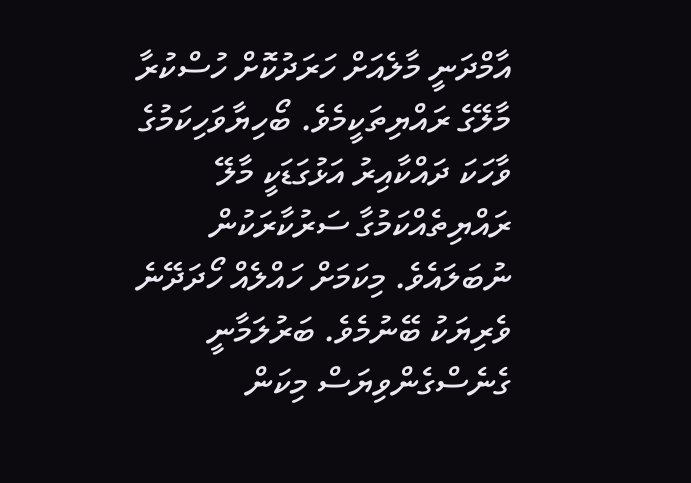އާމްދަނީ މާލެއަށް ހަރަދުކޮށް ހުސްކުރާ މާލޭގެ ރައްޔިތަކީމެވެ. ބޯހިޔާވަހިކަމުގެ ވާހަކަ ދައްކާއިރު އަޅުގަޑަކީ މާލޭ ރައްޔިތެއްކަމުގާ ސަރުކާރަކުން ނުބަލައެވެ. މިކަމަށް ހައްލެއް ހޯދަދޭނެ ވެރިޔަކު ބޭނުމެވެ. ބަރުލަމާނީ ގެނެސްގެންވިޔަސް މިކަން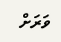ވަރަށް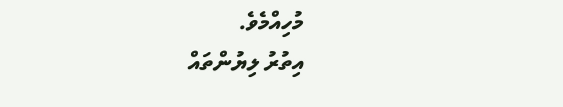މުހިއްމެވެ.
އިތުރު ލިޔުންތައް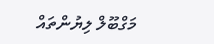މަގްބޫލް ލިޔުންތައް